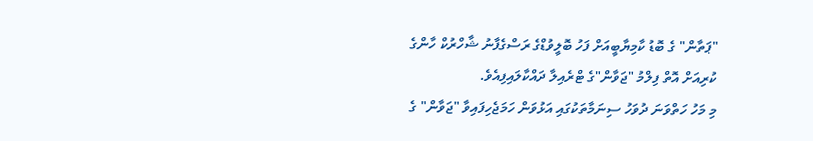"ޕަތާން" ގެ ބޮޑު ކާމިޔާބީއަށް ފަހު ބޮލީވުޑްގެ ރަސްގެފާނު ޝާހްރުކް ހާންގެ ކުރިއަށް އޮތް ފިލްމު "ޖަވާން"ގެ ޓްރެއިލާ ދައްކާލައިފިއެވެ.
މި މަހު ހަތްވަނަ ދުވަހު ސިނަމާތަކުގައި އަޅުވަން ހަމަޖެހިފައިވާ "ޖަވާން" ގެ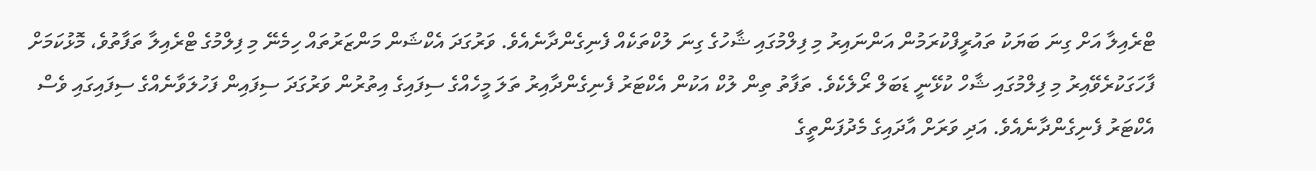ޓްރެއިލާ އަށް ގިނަ ބަޔަކު ތައުރީފްކުރަމުން އަންނައިރު މި ފިލްމުގައި ޝާހުގެ ގިނަ ލުކްތަކެއް ފެނިގެންދާނެއެވެ. ވަރުގަދަ އެކްޝަން މަންޒަރުތައް ހިމެނޭ މި ފިލްމުގެ ޓްރެއިލާ ތަފާތުވެ، މޮޅުކަމަށް ފާހަގަކުރެވޭއިރު މި ފިލްމުގައި ޝާހް ކުޅޭނީ ޑަބަލް ރޯލެކެވެ. ތަފާތު ތިން ލުކް އަކުން އެކްޓަރު ފެނިގެންދާއިރު ތަލަ މީހެއްގެ ސިފައިގެ އިތުރުން ވަރުގަދަ ސިފައިން ފަހުލަވާނެއްގެ ސިފައިގައި ވެސް އެކްޓަރު ފެނިގެންދާނެއެވެ. އަދި ވަރަށް އާދައިގެ މެދުފަންތީގެ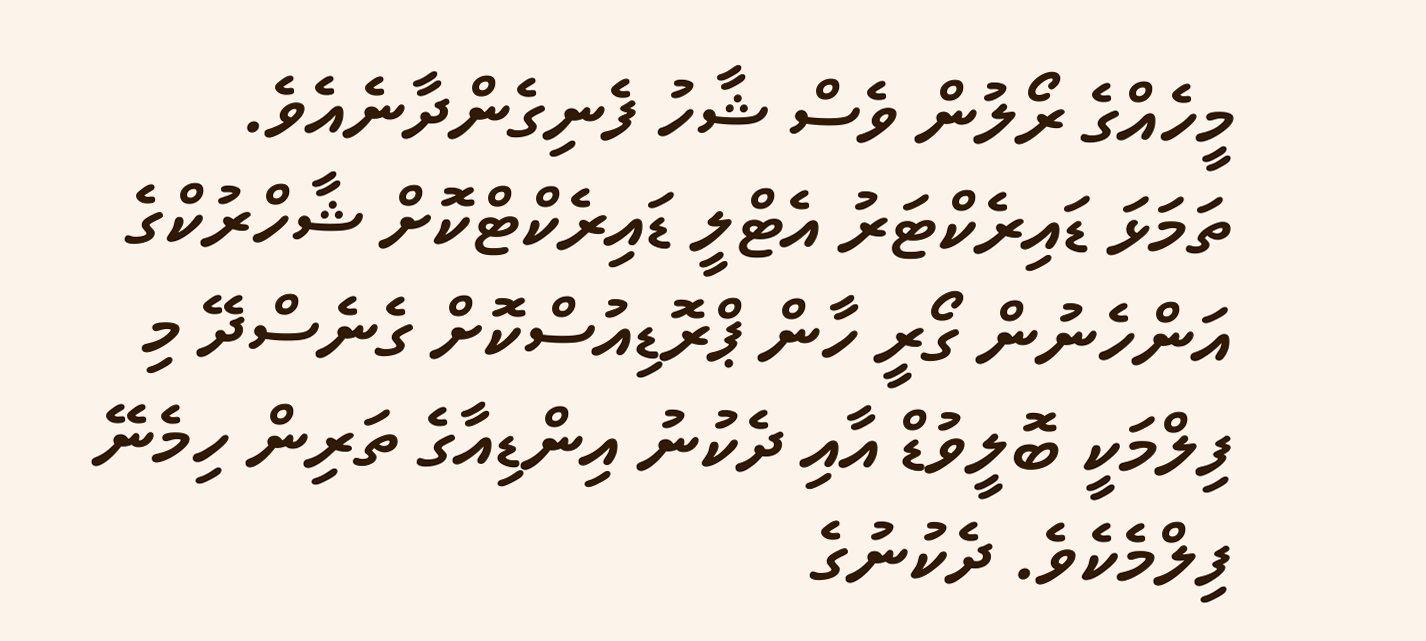މީހެއްގެ ރޯލުން ވެސް ޝާހު ފެނިގެންދާނެއެވެ.
ތަމަޅަ ޑައިރެކްޓަރު އެޓްލީ ޑައިރެކްޓްކޮށް ޝާހްރުކްގެ އަންހެނުން ގޯރީ ހާން ޕްރޮޑިއުސްކޮށް ގެނެސްދޭ މި ފިލްމަކީ ބޮލީވުޑް އާއި ދެކުނު އިންޑިއާގެ ތަރިން ހިމެނޭ ފިލްމެކެވެ. ދެކުނުގެ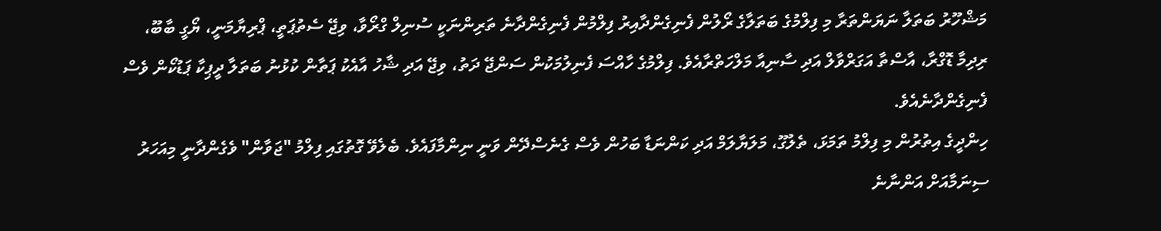މަޝްހޫރު ބަތަލާ ނަޔަންތަރާ މި ފިލްމުގެ ބަތަލާގެ ރޯލުން ފެނިގެންދާއިރު ފިލްމުން ފެނިގެންދާނެ ތަރިންނަކީ ސުނިލް ގްރޯވާ، ވިޖޭ ސެތުޕަތީ، ޕްރިޔާމަނީ، ޔޯގީ ބާބޫ، ރިދިމާ ޑޮގްރާ، އާސްތާ އަގަރްވާލް އަދި ސާނިއާ މަލްހަތްރާއެވެ. ފިލްމުގެ ހާއްސަ ފެނިލުމަކުން ސަންޖޭ ދަތު، ވިޖޭ އަދި ޝާހު އާއެކު ޕަތާން ކުޅުނު ބަތަލާ ދީޕިކާ ޕަޑުކޯން ވެސް ފެނިގެންދާނެއެވެ.
ހިންދީގެ އިތުރުން މި ފިލްމު ތަމަޅަ، ތެލުގޫ، މަލަޔާލަމް އަދި ކަންނަޑާ ބަހުން ވެސް ގެނެސްދޭން ވަނީ ނިންމާފައެވެ. ބެލެވޭ ގޮތުގައި ފިލްމު "ޖަވާން" ވެގެންދާނީ މިއަހަރު ސިނަމާއަށް އަންނާނެ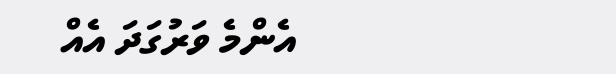އެންމެ ވަރުގަދަ އެއް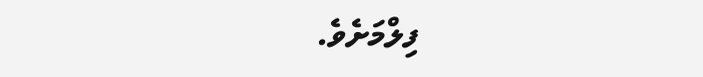ފިލްމަށެވެ.